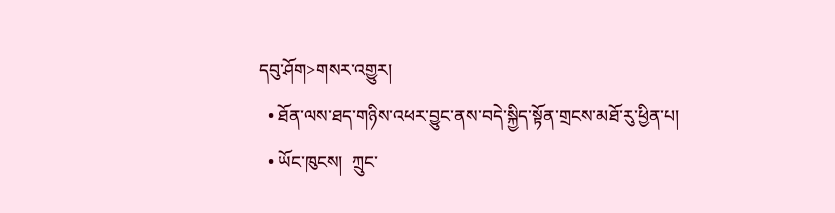དབུ་ཤོག>གསར་འགྱུར།
  • ཐོན་ལས་ཐད་གཉིས་འཕར་བྱུང་ནས་བདེ་སྐྱིད་སྟོན་གྲངས་མཐོ་རུ་ཕྱིན་པ།
  • ཡོང་ཁུངས།  ཀྲུང་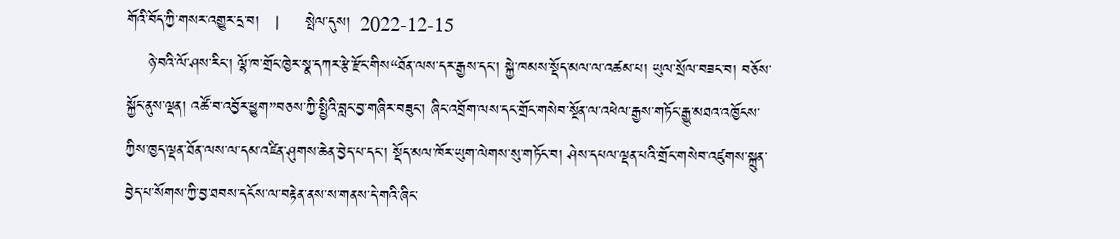གོའི་བོད་ཀྱི་གསར་འགྱུར་དྲ་བ།   |     སྤེལ་དུས།  2022-12-15
    ཉེ་བའི་ལོ་ཤས་རིང་། ལྷོ་ཁ་གྲོང་ཁྱེར་སྣ་དཀར་རྩེ་རྫོང་གིས“ཐོན་ལས་དར་རྒྱས་དང་། སྐྱེ་ཁམས་སྡོད་མལ་ལ་འཚམ་པ། ཡུལ་སྲོལ་བཟང་བ། བཅོས་སྐྱོང་ནུས་ལྡན། འཚོ་བ་འབྱོར་ཕྱུག”བཅས་ཀྱི་སྤྱིའི་བླང་བྱ་གཞིར་བཟུང་། ཞིང་འབྲོག་ལས་དང་གྲོང་གསེབ་སྔོན་ལ་འཕེལ་རྒྱས་གཏོང་རྒྱུ་མཐའ་འཁྱོངས་ཀྱིས་ཁྱད་ལྡན་ཐོན་ལས་ལ་དམ་འཛིན་ཤུགས་ཆེན་བྱེད་པ་དང་། སྡོད་མལ་ཁོར་ཡུག་ལེགས་སུ་གཏོང་བ། ཤེས་དཔལ་ལྡན་པའི་གྲོང་གསེབ་འཛུགས་སྐྲུན་བྱེད་པ་སོགས་ཀྱི་བྱ་ཐབས་དངོས་ལ་བརྟེན་ནས་ས་གནས་དེ་གའི་ཞིང་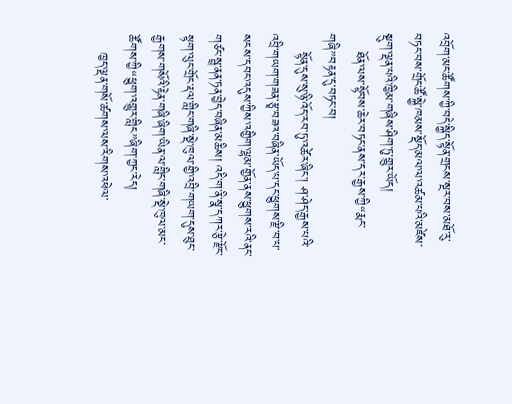འབྲོག་མང་ཚོགས་ཀྱི་བདེ་སྐྱིད་སྟོན་གྲངས་སྔར་བས་མཐོ་རུ་བཏང་བས་གྲོང་ཚོ་སྐྱེ་ཁམས་སྡོད་མལ་ལ་འཚམ་པའི་མཛེས་སྡུག་ལྡན་པའི་ཁྱིམ་གཞིས་ཤིག་ཏུ་གྱུར་ཡོད།
    ཐོན་ལས་སྟོབས་ཆེར་བཏང་ནས་དར་རྒྱས་ཀྱི“རྨང་གཞི”བརྟན་དུ་བཏང་བ།
    སྟོན་དུས་སུ་ཉི་འོད་རབ་ཏུ་འཚེར་ཞིང་། ཤ་ཤེད་རྒྱས་པའི་འབྲི་གཡག་གཟན་རྩྭ་བཟའ་བཞིན་ཡོད་པ་དང་ཕྱུགས་རྫི་བ་པ་སངས་དབང་འདུས་ཀྱིས་འགྱིག་ལྷམ་གྱོན་ནས་ཕྱུགས་རའི་ནང་གཙང་སྦྲ་ནན་ཏན་བྱེད་བཞིན་མཆིས། འདི་ག་ནི་སྣ་དཀར་རྩེ་རྫོང་སྟག་ལུང་གྲོང་རྡལ་གླིང་གཞི་སྡེ་ཁུལ་གྱི་འབྲི་གཡག་དུས་ཐུང་རྒྱགས་གསོའི་རྟེན་གཞི་ཞིག་ཡིན་ལ་གླིང་གཞི་སྡེ་ཁུལ་མང་ཚོགས་ཀྱི“ཕྱུག་འགྱུར་གླིང”ཞིག་ཀྱང་རེད།
    ཁྱད་ལྡན་གསོ་ཚགས་ལས་རིགས་འཕེལ་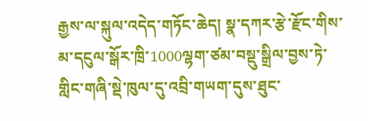རྒྱས་ལ་སྐུལ་འདེད་གཏོང་ཆེད། སྣ་དཀར་རྩེ་རྫོང་གིས་མ་དངུལ་སྒོར་ཁྲི་1000ལྷག་ཙམ་བསྡུ་སྒྲིལ་བྱས་ཏེ་གླིང་གཞི་སྡེ་ཁུལ་དུ་འབྲི་གཡག་དུས་ཐུང་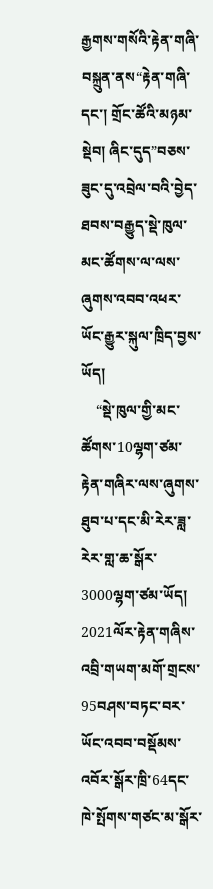རྒྱགས་གསོའི་རྟེན་གཞི་བསྐྲུན་ནས“རྟེན་གཞི་དང་། གྲོང་ཚོའི་མཉམ་སྡེབ། ཞིང་དུད”བཅས་ཟུང་དུ་འབྲེལ་བའི་བྱེད་ཐབས་བརྒྱུད་སྡེ་ཁུལ་མང་ཚོགས་ལ་ལས་ཞུགས་འབབ་འཕར་ཡོང་རྒྱུར་སྐུལ་ཁྲིད་བྱས་ཡོད།
    “སྡེ་ཁུལ་གྱི་མང་ཚོགས་10ལྷག་ཙམ་རྟེན་གཞིར་ལས་ཞུགས་ཐུབ་པ་དང་མི་རེར་ཟླ་རེར་གླ་ཆ་སྒོར་3000ལྷག་ཙམ་ཡོད། 2021ལོར་རྟེན་གཞིས་འབྲི་གཡག་མགོ་གྲངས་95བཤས་བཏང་བར་ཡོང་འབབ་བསྡོམས་འབོར་སྒོར་ཁྲི་64དང་ཁེ་སྤོགས་གཙང་མ་སྒོར་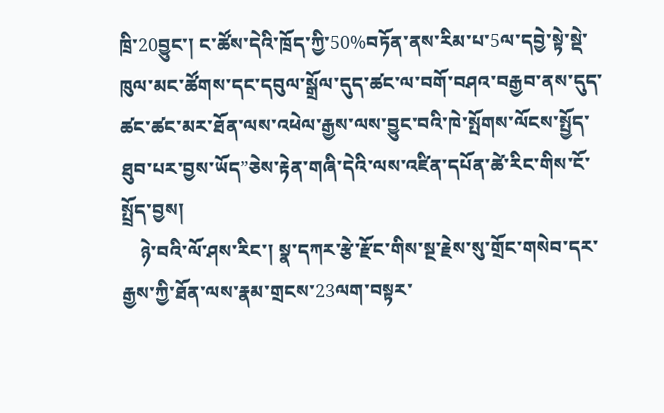ཁྲི་20བྱུང་། ང་ཚོས་དེའི་ཁྲོད་ཀྱི་50%བཏོན་ནས་རིམ་པ་5ལ་དབྱེ་སྟེ་སྡེ་ཁུལ་མང་ཚོགས་དང་དབུལ་སྒྲོལ་དུད་ཚང་ལ་བགོ་བཤའ་བརྒྱབ་ནས་དུད་ཚང་ཚང་མར་ཐོན་ལས་འཕེལ་རྒྱས་ལས་བྱུང་བའི་ཁེ་སྤོགས་ལོངས་སྤྱོད་ཐུབ་པར་བྱས་ཡོད”ཅེས་རྟེན་གཞི་དེའི་ལས་འཛིན་དཔོན་ཚེ་རིང་གིས་ངོ་སྤྲོད་བྱས།
    ཉེ་བའི་ལོ་ཤས་རིང་། སྣ་དཀར་རྩེ་རྫོང་གིས་སྔ་རྗེས་སུ་གྲོང་གསེབ་དར་རྒྱས་ཀྱི་ཐོན་ལས་རྣམ་གྲངས་23ལག་བསྟར་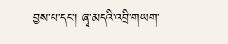བྱས་པ་དང་། ཞྭ་མདའི་འབྲི་གཡག་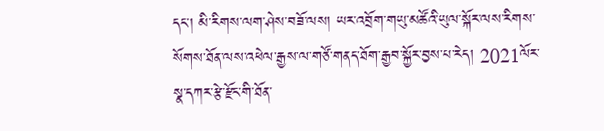དང་། མི་རིགས་ལག་ཤེས་བཟོ་ལས། ཡར་འབྲོག་གཡུ་མཚོའི་ཡུལ་སྐོར་ལས་རིགས་སོགས་ཐོན་ལས་འཕེལ་རྒྱས་ལ་གཙོ་གནད་ཐོག་རྒྱབ་སྐྱོར་བྱས་པ་རེད། 2021ལོར་སྣ་དཀར་རྩེ་རྫོང་གི་ཐོན་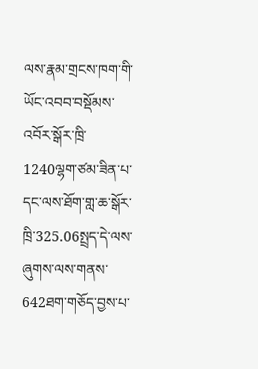ལས་རྣམ་གྲངས་ཁག་གི་ཡོང་འབབ་བསྡོམས་འབོར་སྒོར་ཁྲི་1240ལྷག་ཙམ་ཟིན་པ་དང་ལས་ཐོག་གླ་ཆ་སྒོར་ཁྲི་325.06སྤྲད་དེ་ལས་ཞུགས་ལས་གནས་642ཐག་གཅོད་བྱས་པ་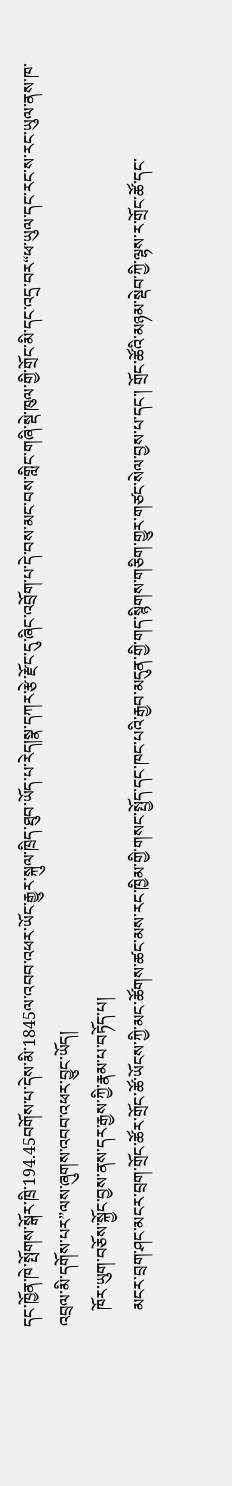དང་ཁྱོན་ཁེ་སྤོགས་སྒོར་ཁྲི་194.45བགོས་པ་དེས་མི་1845ལ་འབབ་འཕར་ཡོང་རྒྱུར་སྐུལ་ཁྲིད་ཐུབ་ཡོད་པ་རེད།སྣ་དཀར་རྩེ་རྫོང་དུ་ཞིང་འབྲོག་པ་དེ་བས་མང་བས་གླིང་གཞི་སྡེ་ཁུལ་གྱི་གྲོང་མི་དང་འདྲ་བར“ཕ་ཡུལ་དང་རང་ས་རང་ཡུལ་ནས་ཁ་འབྲལ་མི་དགོས་པར”ལས་ཞུགས་འབབ་འཕར་བྱུང་ཡོད།
    ཁོར་ཡུག་བཅོས་སྐྱོང་བྱས་ནས་དར་རྒྱས་ཀྱི་རྣམ་པ་བཏོད་པ།
    མངར་བྲག་ཤང་མངར་བྲག་གྲོང་ཚོར་གྲོང་ཚོ་ཡོངས་ཀྱི་མང་ཚོགས་ཚང་མས་རང་ཁྱིམ་གྱི་གསང་སྤྱོད་དང་ཁང་པའི་རྒྱབ་མདུན་གྱི་གད་སྙིགས་གཅིག་གྱུར་གཙང་སེལ་བྱས་པ་དང་། གྲོང་ཚོའི་མཉམ་སྡེབ་ཀྱི་ལྷས་ར་གྲོང་ཚོ་དང་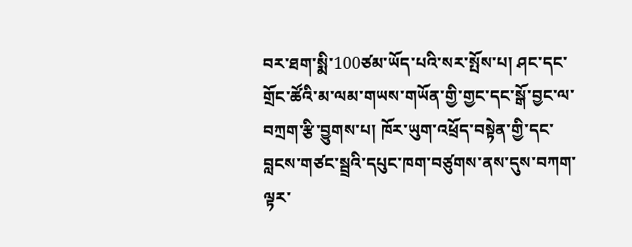བར་ཐག་སྨི་100ཙམ་ཡོད་པའི་སར་སྤོས་པ། ཤང་དང་གྲོང་ཚོའི་མ་ལམ་གཡས་གཡོན་གྱི་གྱང་དང་སྒོ་བྱང་ལ་བཀྲག་རྩི་བྱུགས་པ། ཁོར་ཡུག་འཕྲོད་བསྟེན་གྱི་དང་བླངས་གཙང་སྦྲའི་དཔུང་ཁག་བཙུགས་ནས་དུས་བཀག་ལྟར་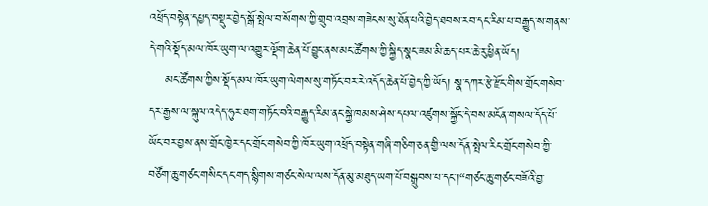འཕྲོད་བསྟེན་དཔྱད་བསྡུར་བྱེད་སྒོ་སྤེལ་བ་སོགས་ཀྱི་གྲུབ་འབྲས་གཟེངས་སུ་ཐོན་པའི་བྱེད་ཐབས་རབ་དང་རིམ་པ་བརྒྱུད་ས་གནས་དེ་གའི་སྡོད་མལ་ཁོར་ཡུག་ལ་འགྱུར་ལྡོག་ཆེན་པོ་བྱུང་ནས་མང་ཚོགས་ཀྱི་སྐྱིད་སྣང་ཟམ་མི་ཆད་པར་ཆེ་རུ་ཕྱིན་ཡོད།
    མང་ཚོགས་ཀྱིས་སྡོད་མལ་ཁོར་ཡུག་ལེགས་སུ་གཏོང་བར་རེ་འདོད་ཆེན་པོ་བྱེད་ཀྱི་ཡོད། སྣ་དཀར་རྩེ་རྫོང་གིས་གྲོང་གསེབ་དར་རྒྱས་ལ་སྐུལ་འདེད་ཧུར་ཐག་གཏོང་བའི་བརྒྱུད་རིམ་ནང་སྐྱེ་ཁམས་ཤེས་དཔལ་འཛུགས་སྐྱོང་དེ་བས་མངོན་གསལ་དོད་པོ་ཡོང་བར་བྱས་ནས་གྲོང་ཁྱེར་དང་གྲོང་གསེབ་ཀྱི་ཁོར་ཡུག་འཕྲོད་བསྟེན་གཞི་གཅིག་ཅན་གྱི་ལས་དོན་སྤེལ་རིང་གྲོང་གསེབ་ཀྱི་བཙོག་ཆུ་གཙང་གསིང་དང་གད་སྙིགས་གཙང་སེལ་ལས་དོན་མུ་མཐུད་ཡག་པོ་བསྒྲུབས་པ་དང་།“གཙང་ཆུ་གཙང་བཟོའི་བྱ་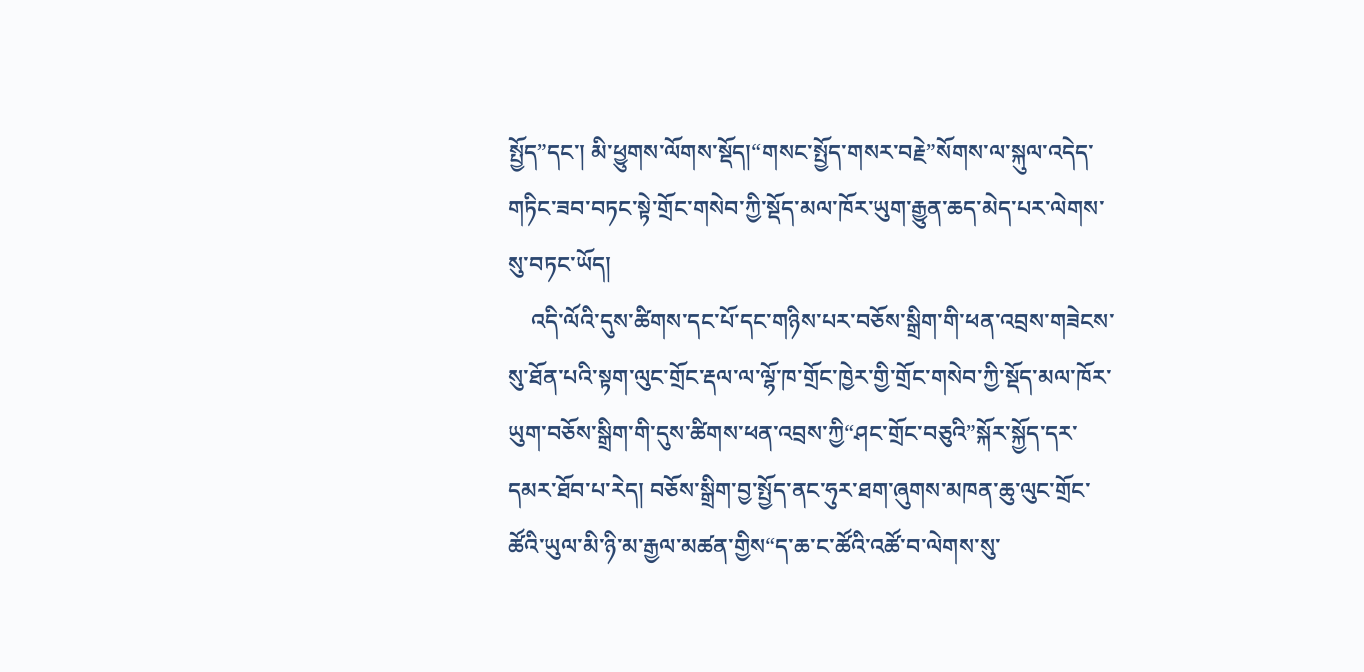སྤྱོད”དང་། མི་ཕྱུགས་ལོགས་སྡོད།“གསང་སྤྱོད་གསར་བརྗེ”སོགས་ལ་སྐུལ་འདེད་གཏིང་ཟབ་བཏང་སྟེ་གྲོང་གསེབ་ཀྱི་སྡོད་མལ་ཁོར་ཡུག་རྒྱུན་ཆད་མེད་པར་ལེགས་སུ་བཏང་ཡོད།
    འདི་ལོའི་དུས་ཚིགས་དང་པོ་དང་གཉིས་པར་བཅོས་སྒྲིག་གི་ཕན་འབྲས་གཟེངས་སུ་ཐོན་པའི་སྟག་ལུང་གྲོང་རྡལ་ལ་ལྷོ་ཁ་གྲོང་ཁྱེར་གྱི་གྲོང་གསེབ་ཀྱི་སྡོད་མལ་ཁོར་ཡུག་བཅོས་སྒྲིག་གི་དུས་ཚིགས་ཕན་འབྲས་ཀྱི“ཤང་གྲོང་བཅུའི”སྐོར་སྐྱོད་དར་དམར་ཐོབ་པ་རེད། བཅོས་སྒྲིག་བྱ་སྤྱོད་ནང་ཧུར་ཐག་ཞུགས་མཁན་ཆུ་ལུང་གྲོང་ཚོའི་ཡུལ་མི་ཉི་མ་རྒྱལ་མཚན་གྱིས“ད་ཆ་ང་ཚོའི་འཚོ་བ་ལེགས་སུ་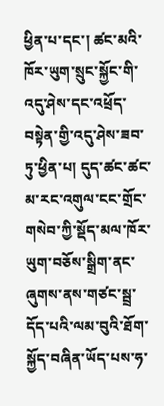ཕྱིན་པ་དང་། ཚང་མའི་ཁོར་ཡུག་སྲུང་སྐྱོང་གི་འདུ་ཤེས་དང་འཕྲོད་བསྟེན་གྱི་འདུ་ཤེས་ཟབ་ཏུ་ཕྱིན་པ། དུད་ཚང་ཚང་མ་རང་འགུལ་ངང་གྲོང་གསེབ་ཀྱི་སྡོད་མལ་ཁོར་ཡུག་བཅོས་སྒྲིག་ནང་ཞུགས་ནས་གཙང་སྦྲ་དོད་པའི་ལམ་བུའི་ཐོག་སྐྱོད་བཞིན་ཡོད་པས་ཧ་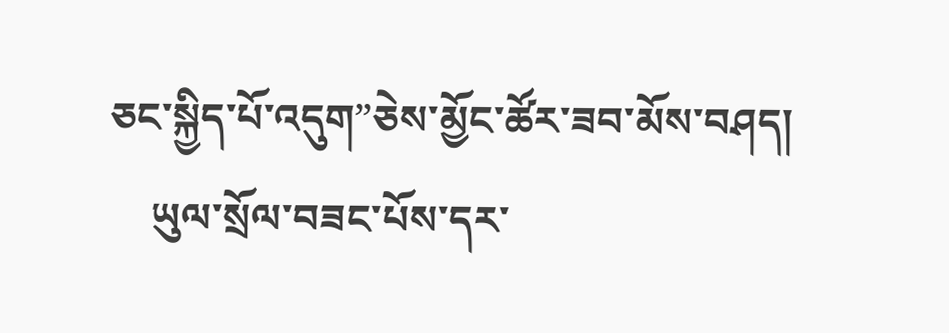ཅང་སྐྱིད་པོ་འདུག”ཅེས་མྱོང་ཚོར་ཟབ་མོས་བཤད།
    ཡུལ་སྲོལ་བཟང་པོས་དར་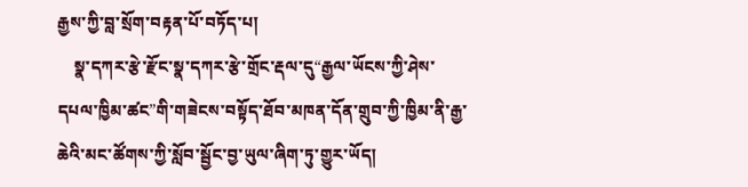རྒྱས་ཀྱི་བླ་སྲོག་བརྟན་པོ་བཏོད་པ།
    སྣ་དཀར་རྩེ་རྫོང་སྣ་དཀར་རྩེ་གྲོང་རྡལ་དུ“རྒྱལ་ཡོངས་ཀྱི་ཤེས་དཔལ་ཁྱིམ་ཚང”གི་གཟེངས་བསྟོད་ཐོབ་མཁན་དོན་གྲུབ་ཀྱི་ཁྱིམ་ནི་རྒྱ་ཆེའི་མང་ཚོགས་ཀྱི་སློབ་སྦྱོང་བྱ་ཡུལ་ཞིག་ཏུ་གྱུར་ཡོད།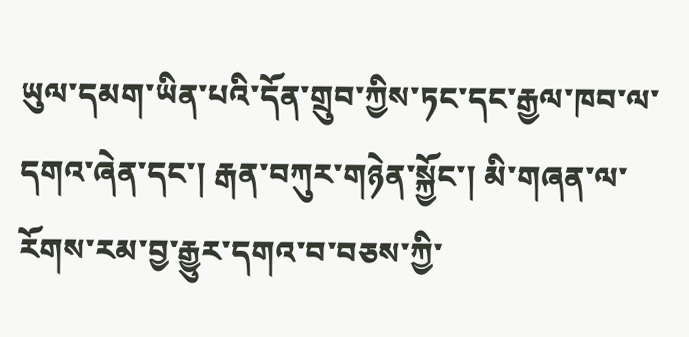ཡུལ་དམག་ཡིན་པའི་དོན་གྲུབ་ཀྱིས་ཏང་དང་རྒྱལ་ཁབ་ལ་དགའ་ཞེན་དང་། རྒན་བཀུར་གཉེན་སྐྱོང་། མི་གཞན་ལ་རོགས་རམ་བྱ་རྒྱུར་དགའ་བ་བཅས་ཀྱི་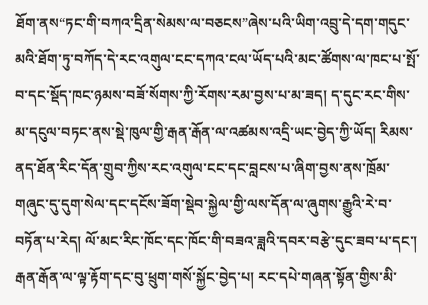ཐོག་ནས“ཏང་གི་བཀའ་དྲིན་སེམས་ལ་བཅངས”ཞེས་པའི་ཡིག་འབྲུ་དེ་དག་གདུང་མའི་ཐོག་ཏུ་བཀོད་དེ་རང་འགུལ་ངང་དཀའ་ངལ་ཡོད་པའི་མང་ཚོགས་ལ་ཁང་པ་སྤོ་བ་དང་སྡོད་ཁང་ཉམས་བཟོ་སོགས་ཀྱི་རོགས་རམ་བྱས་པ་མ་ཟད། ད་དུང་རང་གིས་མ་དངུལ་བཏང་ནས་སྡེ་ཁུལ་གྱི་རྒན་རྒོན་ལ་འཚམས་འདྲི་ཡང་བྱེད་ཀྱི་ཡོད། རིམས་ནད་ཐོན་རིང་དོན་གྲུབ་ཀྱིས་རང་འགུལ་ངང་དང་བླངས་པ་ཞིག་བྱས་ནས་ཁྲོམ་གཞུང་དུ་དུག་སེལ་དང་དངོས་ཟོག་སྡེབ་སྐྱེལ་གྱི་ལས་དོན་ལ་ཞུགས་རྒྱུའི་རེ་བ་བཏོན་པ་རེད། ལོ་མང་རིང་ཁོང་དང་ཁོང་གི་བཟའ་ཟླའི་དབར་བརྩེ་དུང་ཟབ་པ་དང་། རྒན་རྒོན་ལ་ལྟ་རྟོག་དང་བུ་ཕྲུག་གསོ་སྐྱོང་བྱེད་པ། རང་དཔེ་གཞན་སྟོན་གྱིས་མི་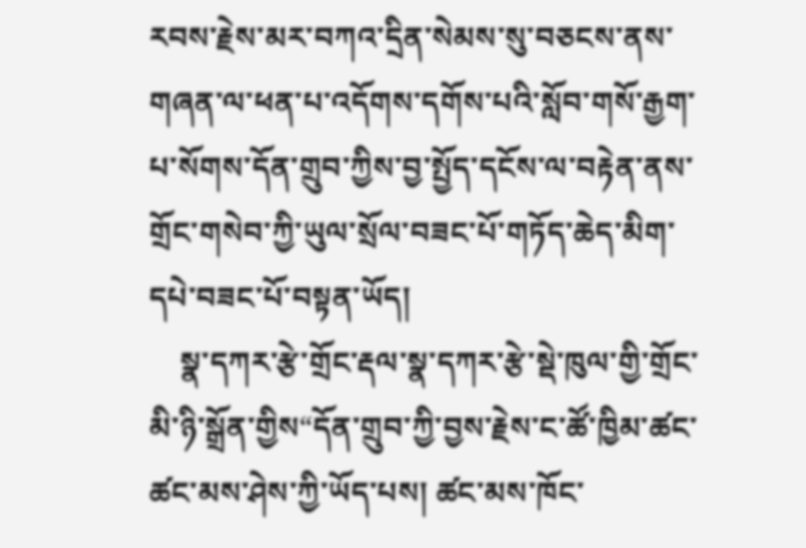རབས་རྗེས་མར་བཀའ་དྲིན་སེམས་སུ་བཅངས་ནས་གཞན་ལ་ཕན་པ་འདོགས་དགོས་པའི་སློབ་གསོ་རྒྱག་པ་སོགས་དོན་གྲུབ་ཀྱིས་བྱ་སྤྱོད་དངོས་ལ་བརྟེན་ནས་གྲོང་གསེབ་ཀྱི་ཡུལ་སྲོལ་བཟང་པོ་གཏོད་ཆེད་མིག་དཔེ་བཟང་པོ་བསྟན་ཡོད།
    སྣ་དཀར་རྩེ་གྲོང་རྡལ་སྣ་དཀར་རྩེ་སྡེ་ཁུལ་གྱི་གྲོང་མི་ཉི་སྒྲོན་གྱིས“དོན་གྲུབ་ཀྱི་བྱས་རྗེས་ང་ཚོ་ཁྱིམ་ཚང་ཚང་མས་ཤེས་ཀྱི་ཡོད་པས། ཚང་མས་ཁོང་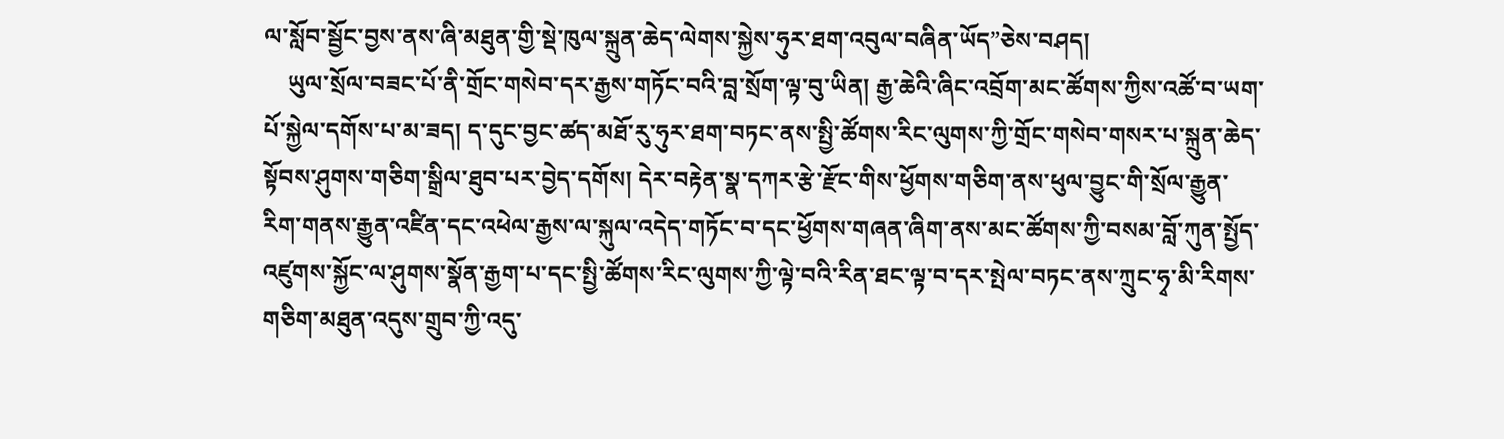ལ་སློབ་སྦྱོང་བྱས་ནས་ཞི་མཐུན་གྱི་སྡེ་ཁུལ་སྐྲུན་ཆེད་ལེགས་སྐྱེས་ཧུར་ཐག་འབུལ་བཞིན་ཡོད”ཅེས་བཤད།
    ཡུལ་སྲོལ་བཟང་པོ་ནི་གྲོང་གསེབ་དར་རྒྱས་གཏོང་བའི་བླ་སྲོག་ལྟ་བུ་ཡིན། རྒྱ་ཆེའི་ཞིང་འབྲོག་མང་ཚོགས་ཀྱིས་འཚོ་བ་ཡག་པོ་སྐྱེལ་དགོས་པ་མ་ཟད། ད་དུང་བྱང་ཚད་མཐོ་རུ་ཧུར་ཐག་བཏང་ནས་སྤྱི་ཚོགས་རིང་ལུགས་ཀྱི་གྲོང་གསེབ་གསར་པ་སྐྲུན་ཆེད་སྟོབས་ཤུགས་གཅིག་སྒྲིལ་ཐུབ་པར་བྱེད་དགོས། དེར་བརྟེན་སྣ་དཀར་རྩེ་རྫོང་གིས་ཕྱོགས་གཅིག་ནས་ཕུལ་བྱུང་གི་སྲོལ་རྒྱུན་རིག་གནས་རྒྱུན་འཛིན་དང་འཕེལ་རྒྱས་ལ་སྐུལ་འདེད་གཏོང་བ་དང་ཕྱོགས་གཞན་ཞིག་ནས་མང་ཚོགས་ཀྱི་བསམ་བློ་ཀུན་སྤྱོད་འཛུགས་སྐྱོང་ལ་ཤུགས་སྣོན་རྒྱག་པ་དང་སྤྱི་ཚོགས་རིང་ལུགས་ཀྱི་ལྟེ་བའི་རིན་ཐང་ལྟ་བ་དར་སྤེལ་བཏང་ནས་ཀྲུང་ཧྭ་མི་རིགས་གཅིག་མཐུན་འདུས་གྲུབ་ཀྱི་འདུ་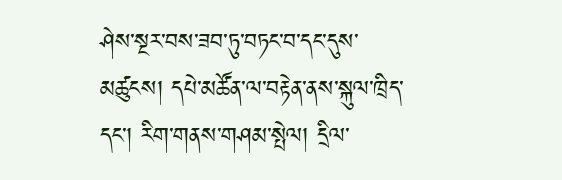ཤེས་སྔར་བས་ཟབ་ཏུ་བཏང་བ་དང་དུས་མཚུངས། དཔེ་མཚོན་ལ་བརྟེན་ནས་སྐུལ་ཁྲིད་དང་། རིག་གནས་གཤམ་སྤེལ། དྲིལ་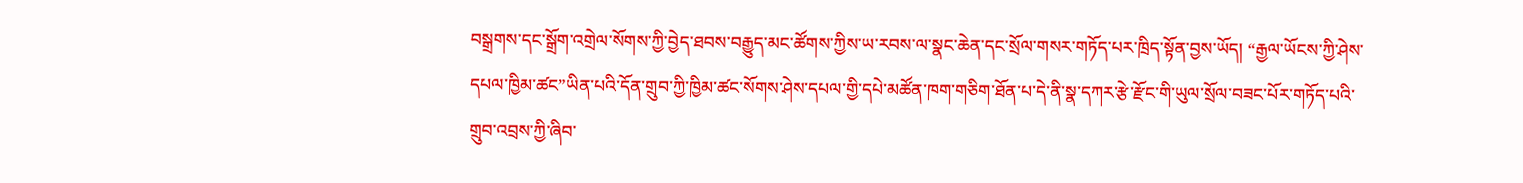བསྒྲགས་དང་སྒྲོག་འགྲེལ་སོགས་ཀྱི་བྱེད་ཐབས་བརྒྱུད་མང་ཚོགས་ཀྱིས་ཡ་རབས་ལ་སྣང་ཆེན་དང་སྲོལ་གསར་གཏོད་པར་ཁྲིད་སྟོན་བྱས་ཡོད། “རྒྱལ་ཡོངས་ཀྱི་ཤེས་དཔལ་ཁྱིམ་ཚང”ཡིན་པའི་དོན་གྲུབ་ཀྱི་ཁྱིམ་ཚང་སོགས་ཤེས་དཔལ་གྱི་དཔེ་མཚོན་ཁག་གཅིག་ཐོན་པ་དེ་ནི་སྣ་དཀར་རྩེ་རྫོང་གི་ཡུལ་སྲོལ་བཟང་པོར་གཏོད་པའི་གྲུབ་འབྲས་ཀྱི་ཞིབ་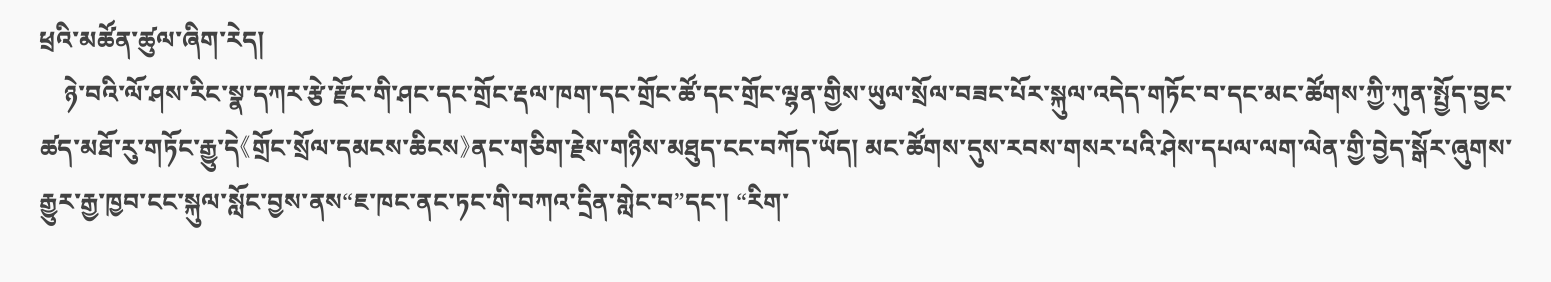ཕྲའི་མཚོན་ཚུལ་ཞིག་རེད།
    ཉེ་བའི་ལོ་ཤས་རིང་སྣ་དཀར་རྩེ་རྫོང་གི་ཤང་དང་གྲོང་རྡལ་ཁག་དང་གྲོང་ཚོ་དང་གྲོང་ལྷན་གྱིས་ཡུལ་སྲོལ་བཟང་པོར་སྐུལ་འདེད་གཏོང་བ་དང་མང་ཚོགས་ཀྱི་ཀུན་སྤྱོད་བྱང་ཚད་མཐོ་རུ་གཏོང་རྒྱུ་དེ《གྲོང་སྲོལ་དམངས་ཆིངས》ནང་གཅིག་རྗེས་གཉིས་མཐུད་ངང་བཀོད་ཡོད། མང་ཚོགས་དུས་རབས་གསར་པའི་ཤེས་དཔལ་ལག་ལེན་གྱི་བྱེད་སྒོར་ཞུགས་རྒྱུར་རྒྱ་ཁྱབ་ངང་སྐུལ་སློང་བྱས་ནས“ཇ་ཁང་ནང་ཏང་གི་བཀའ་དྲིན་གླེང་བ”དང་། “རིག་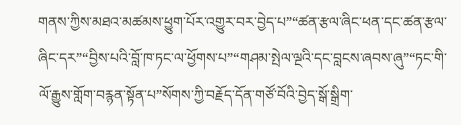གནས་ཀྱིས་མཐའ་མཚམས་ཕྱུག་པོར་འགྱུར་བར་བྱེད་པ”“ཚན་རྩལ་ཞིང་ཕན་དང་ཚན་རྩལ་ཞིང་དར”“བྱིས་པའི་བློ་ཁ་ཏང་ལ་ཕྱོགས་པ”“གཤམ་སྤེལ་ལྔའི་དང་བླངས་ཞབས་ཞུ”“ཏང་གི་ལོ་རྒྱུས་གློག་བརྙན་སྟོན་པ”སོགས་ཀྱི་བརྗོད་དོན་གཙོ་བོའི་བྱེད་སྒོ་སྒྲིག་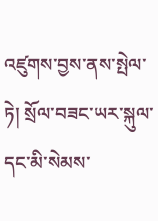འཛུགས་བྱས་ནས་སྤེལ་ཏེ། སྲོལ་བཟང་ཡར་སྐུལ་དང་མི་སེམས་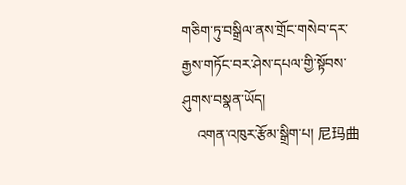གཅིག་ཏུ་བསྒྲིལ་ནས་གྲོང་གསེབ་དར་རྒྱས་གཏོང་བར་ཤེས་དཔལ་གྱི་སྟོབས་ཤུགས་བསྣན་ཡོད།
    འགན་འཁུར་རྩོམ་སྒྲིག་པ། 尼玛曲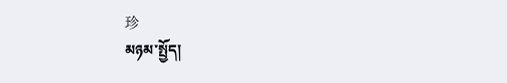珍
མཉམ་སྤྱོད།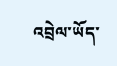འབྲེལ་ཡོད་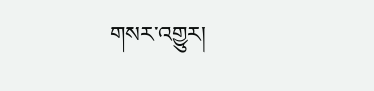གསར་འགྱུར།